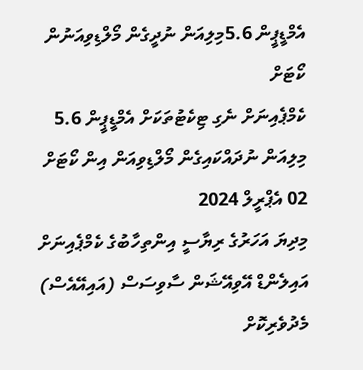އެމްޑީޕީން 5.6މިލިއަން ނުދީގެން މޯލްޑިވިއަނުން ކޯޓަށް
ކެމްޕެއިނަށް ނެގި ޓިކެޓުތަކަށް އެމްޑީޕީން 5.6 މިލިއަން ނުދައްކައިގެން މޯލްޑިވިއަން އިން ކޯޓަށް
02 އެޕްރީލް 2024
މިދިޔަ އަހަރުގެ ރިޔާސީ އިންތިހާބުގެ ކެމްޕެއިނަށް އައިލެންޑް އޭވިއޭޝަން ސާވިސަސް (އައިއޭއެސް) މެދުވެރިކޮށް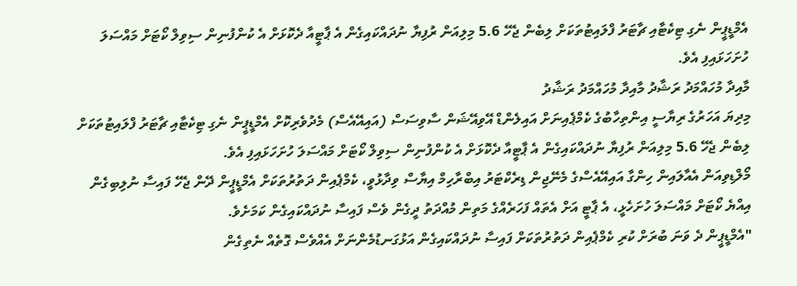އެމްޑީޕީން ނެގި ޓިކެޓާއި ޗާޓަރު ފްލައިޓުތަކަށް ލިބެން ޖެހޭ 5.6 މިލިއަން ރުފިޔާ ނުދައްކައިގެން އެ ޕާޓީއާ ދެކޮޅަށް އެ ކުންފުނިން ސިވިލް ކޯޓަށް މައްސަލަ ހުށަހަޅައިފި އެވެ.
މާއިދާ މުހައްމަދު ރަޝާދު މާއިދާ މުހައްމަދު ރަޝާދު
މިދިޔަ އަހަރުގެ ރިޔާސީ އިންތިހާބުގެ ކެމްޕެއިނަށް އައިލެންޑް އޭވިއޭޝަން ސާވިސަސް (އައިއޭއެސް) މެދުވެރިކޮށް އެމްޑީޕީން ނެގި ޓިކެޓާއި ޗާޓަރު ފްލައިޓުތަކަށް ލިބެން ޖެހޭ 5.6 މިލިއަން ރުފިޔާ ނުދައްކައިގެން އެ ޕާޓީއާ ދެކޮޅަށް އެ ކުންފުނިން ސިވިލް ކޯޓަށް މައްސަލަ ހުށަހަޅައިފި އެވެ.
މޯލްޑިވިއަން އެއާލައިން ހިންގާ އައިއޭއެސްގެ މެނޭޖިން ޑިރެކްޓަރު އިބްރާހިމް އިޔާސް ވިދާޅުވީ، ކެމްޕެއިން ދަތުރުތަކަށް އެމްޑީޕީން ދޭން ޖެހޭ ފައިސާ ނުލިބިގެން އިއްޔެ ކޯޓަށް މައްސަލަ ހުށަހެޅީ، އެ ޕާޓީ އަށް އެތައް ފަހަރެއްގެ މަތިން މުއްދަތު ދީގެން ވެސް ފައިސާ ނުދައްކައިގެން ކަމަށެވެ.
"އެމްޑީޕީން ދެ ވަނަ ބުރަށް ކުރި ކެމްޕެއިން ދަތުރުތަކަށް ފައިސާ ނުދައްކައިގެން އަޅުގަނޑުމެންނަށް އެއްވެސް ގޮތެއް ނެތިގެން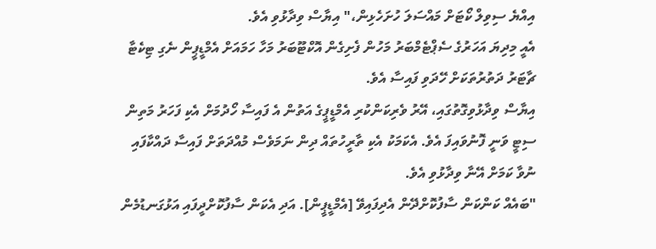އިއްޔެ ސިވިލް ކޯޓަށް މައްސަލަ ހުށަހެޅިން،" އިޔާސް ވިދާޅުވި އެވެ.
އެއީ މިދިޔަ އަހަރުގެ ސެޕްޓެމްބަރު މަހުން ފެށިގެން އޮކްޓޫބަރު މަހާ ހަމައަށް އެމްޑީޕީން ނެގި ޓިކެޓާ ޗާޓަރު ދަތުރުތަކަށް ހޭދަވި ފައިސާ އެވެ.
އިޔާސް ވިދާޅުވިގޮތުގައި، އޭރު ވެރިކަންކުރި އެމްޑީޕީގެ އަތުން އެ ފައިސާ ހޯދުމަށް އެކި ފަހަރު މަތިން ސިޓީ ވަނީ ފޮނުވައިފަ އެވެ. އެކަމަކު އެކި ތާރީހުތައް ދިން ނަމަވެސް މުއްދަތަށް ފައިސާ ދައްކާފައި ނުވާ ކަމަށް އޭނާ ވިދާޅުވި އެވެ.
"ބައެއް ކަންކަން ސާފުކޮށްދޭން އެދިފައިވޭ [އެމްޑީޕީން]. އަދި އެކަން ސާފުކޮށްދީފައި އަޅުގަނޑުމެން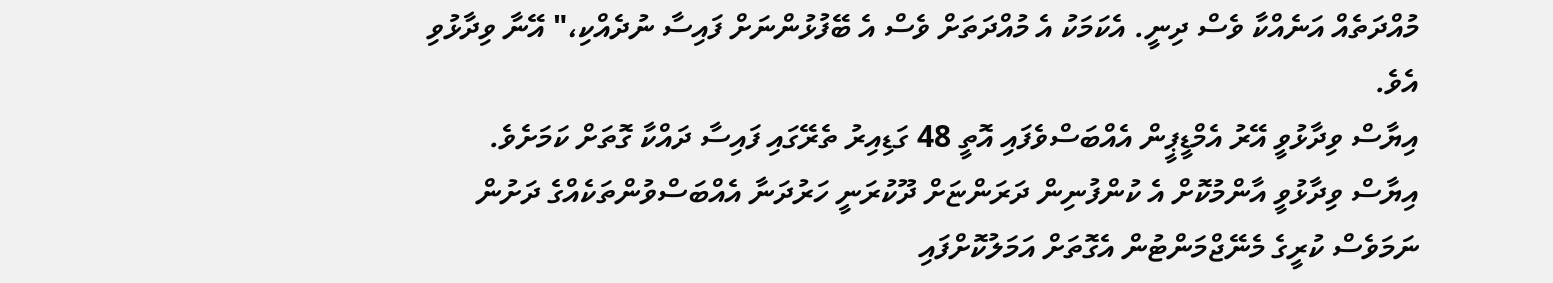މުއްދަތެއް އަނެއްކާ ވެސް ދިނީ. އެކަމަކު އެ މުއްދަތަށް ވެސް އެ ބޭފުޅުންނަށް ފައިސާ ނުދެއްކި،" އޭނާ ވިދާޅުވި އެވެ.
އިޔާސް ވިދާޅުވީ އޭރު އެމްޑީޕީން އެއްބަސްވެފައި އޮތީ 48 ގަޑިއިރު ތެރޭގައި ފައިސާ ދައްކާ ގޮތަށް ކަމަށެވެ.
އިޔާސް ވިދާޅުވީ އާންމުކޮށް އެ ކުންފުނިން ދަރަންޏަށް ދޫކުރަނީ ހަރުދަނާ އެއްބަސްވުންތަކެއްގެ ދަށުން ނަމަވެސް ކުރީގެ މެނޭޖްމަންޓުން އެގޮތަށް އަމަލުކޮށްފައި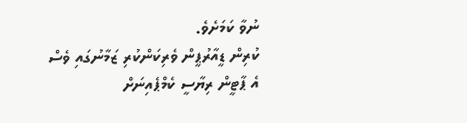ނުވާ ކަމަށެވެ.
ކުރިން ޑީއާރުޕީން ވެރިކަންކުރި ޒަމާނުގައި ވެސް އެ ޕާޓީން ރިޔާސީ ކެމްޕެއިނަށް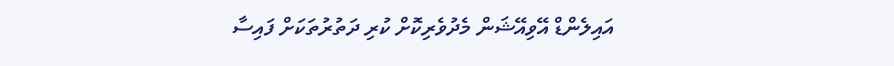އައިލެންޑް އޭވިއޭޝަން މެދުވެރިކޮށް ކުރި ދަތުރުތަކަށް ފައިސާ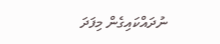ނުދައްކައިގެން މިފަދަ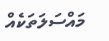މައްސަލަތަކެއް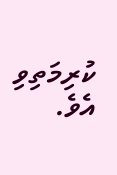ކުރިމަތިވި އެވެ.